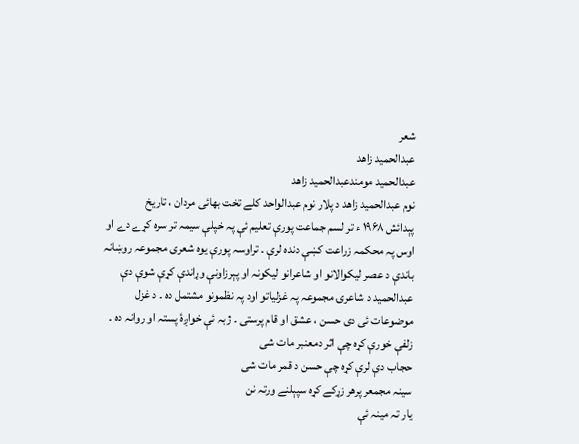شعر
عبدالحمید زاھد
عبدالحمید مومندعبدالحمید زاھد
نوم عبدالحمید زاھد د پلار نوم عبدالواحد کلے تخت بھائی مردان ، تاریخ
پېدائش ۱۹۶۸ ء تر لسم جماعت پورې تعلیم ئې پہ خپلې سیمہ تر سرہ کړے دے او
اوس پہ محکمہ زراعت کښې دندہ لرې ۔ تراوسہ پورې یوہ شعری مجموعہ روښانہ
باندې د عصر لیکوالانو او شاعرانو لیکونہ او پېرزاونې وړاندې کړې شوې دې
عبدالحمید د شاعرۍ مجموعہ پہ غزلیاتو اود پہ نظمونو مشتمل دہ ۔ د غزل
موضوعات ئی دی حسن ، عشق او قام پرستی ۔ ژبہ ئې خواږۂ پستہ او روانہ دہ ۔
زلفې خورې کړہ چې اثر دمعنبر مات شی
حجاب دې لرې کړہ چې حسن د قمر مات شی
سینہ مجمعر پرھر زړکے کړہ سپېلنے ورتہ نن
یار تہ مینہ ئې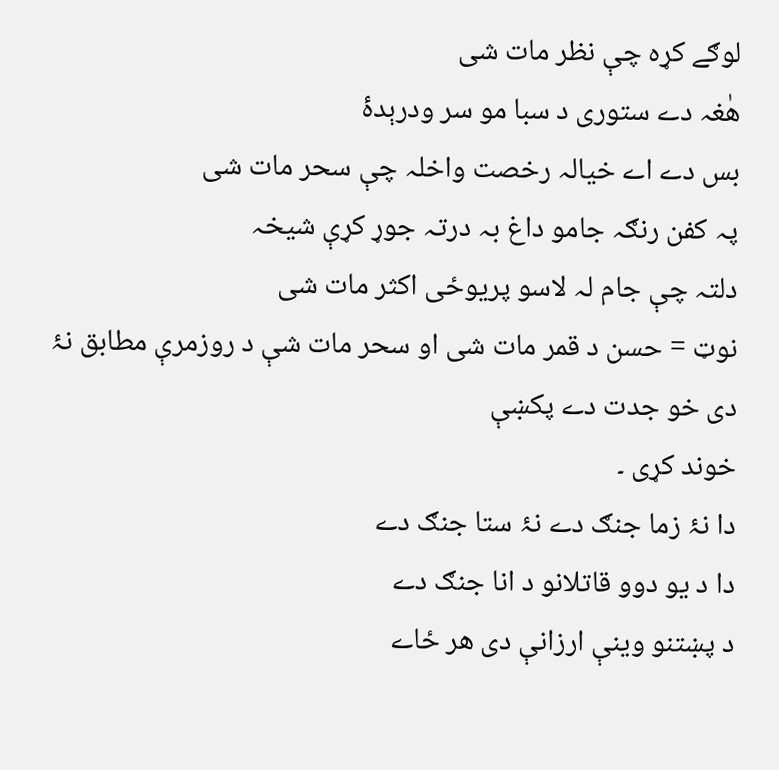لوګے کړہ چې نظر مات شی
ھٰغہ دے ستوری د سبا مو سر ودرېدۂ
بس دے اے خیالہ رخصت واخلہ چې سحر مات شی
پہ کفن رنګہ جامو داغ بہ درتہ جوړ کړې شیخہ
دلتہ چې جام لہ لاسو پریوځی اکثر مات شی
نوټ = حسن د قمر مات شی او سحر مات شې د روزمرې مطابق نۂ دی خو جدت دے پکښې
خوند کړی ۔
دا نۂ زما جنګ دے نۂ ستا جنګ دے
دا د یو دوو قاتلانو د انا جنګ دے
د پښتنو وینې ارزانې دی ھر ځاے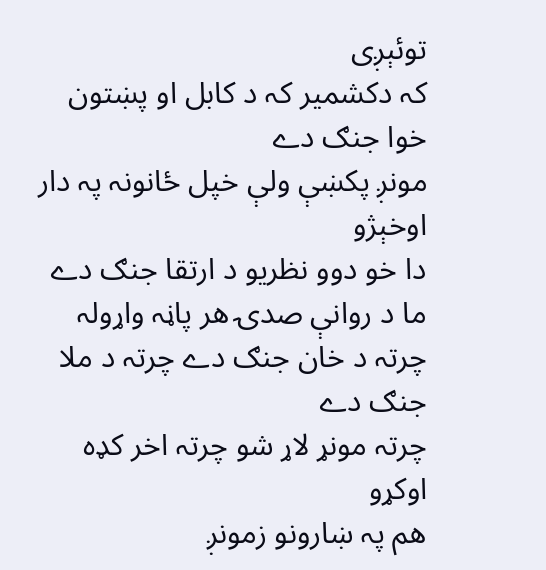توئېږی
کہ دکشمیر کہ د کابل او پښتون خوا جنګ دے
مونږ پکښې ولې خپل ځانونہ پہ دار اوخېژو
دا خو دوو نظریو د ارتقا جنګ دے
ما د روانې صدۍ ھر پاڼہ واړولہ
چرتہ د خان جنګ دے چرتہ د ملا جنګ دے
چرتہ مونړ لاړ شو چرتہ اخر کډہ اوکړو
ھم پہ ښارونو زمونږ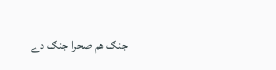جنګ ھم صحرا جنګ دے